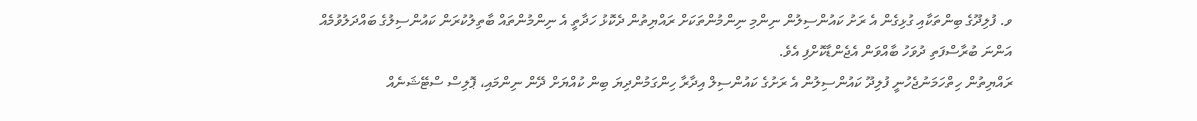ވ. ފުލިދޫގެ ބިންތަކާއި ގުޅިގެން އެ ރަށު ކައުންސިލުން ނިންމި ނިންމުންތަކަށް ރައްޔިތުން ދެކޮޅު ހަދާތީ އެ ނިންމުންތައް ބާތިލުކުރަން ކައުންސިލުގެ ބައްދަލުވުމެއް އަންނަ ބުރާސްފަތި ދުވަހު ބާއްވަން އެޖެންޑާކޮށްފި އެވެ.
ރައްޔިތުން ހިތްހަމަނުޖެހުނީ ފުލިދޫ ކައުންސިލުން އެ ރަށުގެ ކައުންސިލް އިދާރާ ހިންގަމުންދިޔަ ބިން ކުއްޔަށް ދޭން ނިންމައި، ޕޮލިސް ސްޓޭޝަނެއް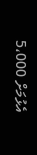އެޅުމަށް 5،000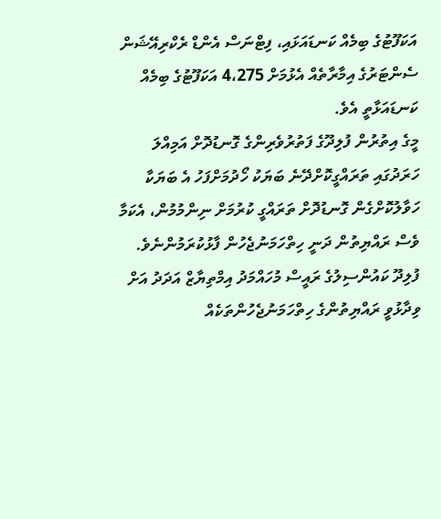އަކަފޫޓުގެ ބިމެއް ކަނޑައަޅައި، ފިޓްނަސް އެންޑް ރެކްރިއޭޝަން ސެންޓަރުގެ އިމާރާތެއް އެޅުމަށް 4،275 އަކަފޫޓުގެ ބިމެއް ކަނޑައަޅާތީ އެވެ.
މީގެ އިތުރުން ފުލިދޫގެ ފަތުރުވެރިންގެ ގޮނޑުދޮށް އަމިއްލަ ހަރަދުގައި ތަރައްގީކޮށްދޭނެ ބަޔަކު ހޯދުމަށްފަހު އެ ބަޔަކާ ހަވާލުކޮށްގެން ގޮނޑުދޮށް ތަރައްގީ ކުރުމަށް ނިންމުމުން، އެކަމާ ވެސް ރައްޔިތުން ދަނީ ހިތްހަމަނުޖެހުން ފާޅުކުރަމުންނެވެ.
ފުލިދޫ ކައުންސިލުގެ ރައީސް މުހައްމަދު އިމްތިޔާޒް އަދަދު އަށް ވިދާޅުވީ ރައްޔިތުންގެ ހިތްހަމަނުޖެހުންތަކެއް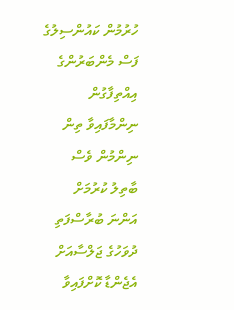ހުރުމުން ކައުންސިލުގެ ފަސް މެންބަރުންގެ އިއްތިފާގުން ނިންމާފައިވާ ތިން ނިންމުން ވެސް ބާތިލު ކުރުމަށް އަންނަ ބުރާސްފަތި ދުވަހުގެ ޖަލްސާއަށް އެޖެންޑާ ކޮށްފައިވާ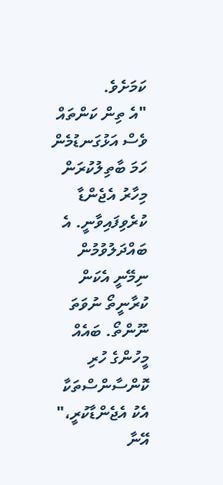ކަމަށެވެ.
"އެ ތިން ކަންތައް ވެސް އަޅުގަނޑުމެން ހަމަ ބާތިލުކުރަން މިހާރު އެޖެންޑާ ކުރެވިފައިވާނީ. އެ ބައްދަލުވުމުން ނިމޭނީ އެކަން ކުރާނީތޯ ނުވަތަ ނޫންތޯ. ބައެއް މީހުންގެ ހުރި ކޮންސާންސްތަކާ އެކު އެޖެންޑާކުރީ،" އޭނާ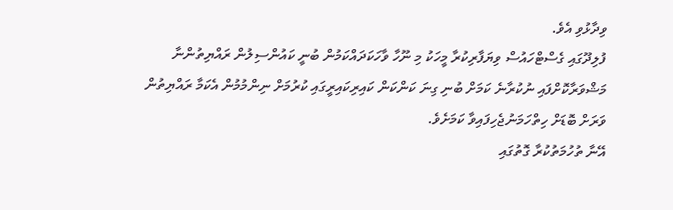ވިދާޅުވި އެވެ.
ފުލިދޫގައި ގެސްޓްހައުސް ވިޔަފާރިކުރާ މީހަކު މި ނޫހާ ވާހަކަދައްކަމުން ބުނީ ކައުންސިލުން ރައްޔިތުންނާ މަޝްވަރާކޮށްފައި ނުކުރާނެ ކަމަށް ބުނި ގިނަ ކަންކަން ކައިރިކައިރީގައި ކުރުމަށް ނިންމުމުން އެކަމާ ރައްޔިތުން ވަރަށް ބޮޑަށް ހިތްހަމަނުޖެހިފައިވާ ކަމަށެވެ.
އޭނާ ތުހުމަތުކުރާ ގޮތުގައި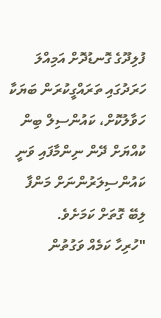ފުލިދޫގެ ގޮނޑުދޮށް އަމިއްލަ ހަރަދުގައި ތަރައްގީކުރަން ބަޔަކާ ހަވާލުކޮށް، ކައުންސިލް ބިން ކުއްޔަށް ދޭން ނިންމާފައި ވަނީ ކައުންސިލަރުންނަށް މަންފާ ލިބޭ ގޮތަށް ކަމަށެވެ.
"ހުރިހާ ކަމެއް ވަގުތުން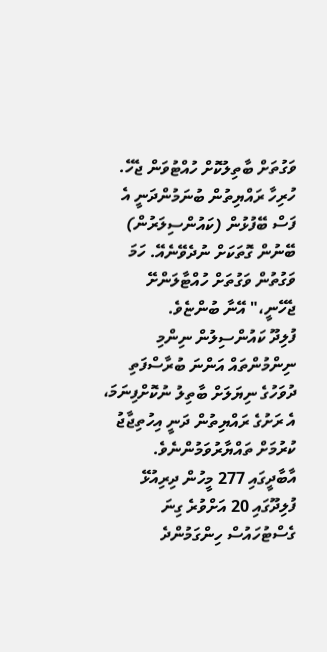ވަގުތަށް ބާތިލުކޮށް ހުއްޓުވަން ޖެހޭ. ހުރިހާ ރައްޔިތުން ބުނަމުންދަނީ އެ ފަސް ބޭފުޅުން (ކައުންސިލަރުން) ބޭނުން ގޮތަކަށް ނުދެވޭނެއޭ. ހަމަ ވަގުތުން ވަގުތަށް ހުއްޓާލަންށޭ ޖެހޭނީ،" އޭނާ ބުންޏެވެ.
ފުލިދޫ ކައުންސިލުން ނިންމި ނިންމުންތައް އަންނަ ބުރާސްފަތި ދުވަހުގެ ނިޔަލަށް ބާތިލު ނުކޮށްފިނަމަ، އެ ރަށުގެ ރައްޔިތުން ދަނީ އިހުތިޖާޖު ކުރުމަށް ތައްޔާރުވަމުންނެވެ.
އާބާދީގައި 277 މީހުން ދިރިއުޅޭ ފުލިދޫގައި 20 އަށްވުރެ ގިނަ ގެސްޓުހައުސް ހިންގަމުންދެ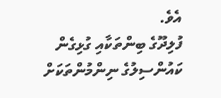އެވެ.
ފުލިދޫގެ ބިންތަކާއި ގުޅިގެން ކައުންސިލުގެ ނިންމުންތަކަށް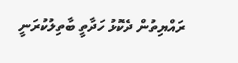ރައްޔިތުން ދެކޮޅު ހަދާތީ ބާތިލުކުރަނީ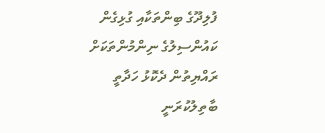ފުލިދޫގެ ބިންތަކާއި ގުޅިގެން ކައުންސިލުގެ ނިންމުންތަކަށް ރައްޔިތުން ދެކޮޅު ހަދާތީ ބާތިލުކުރަނީ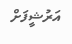އަރުޝީފަށް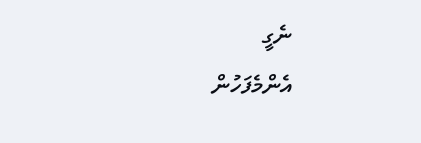ނެގީ
އެންމެފަހުން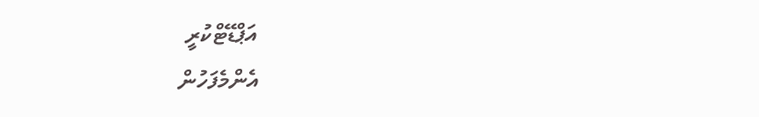އަޕްޑޭޓްކުރީ
އެންމެފަހުން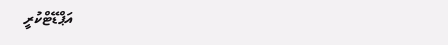އަޕްޑޭޓްކުރީ